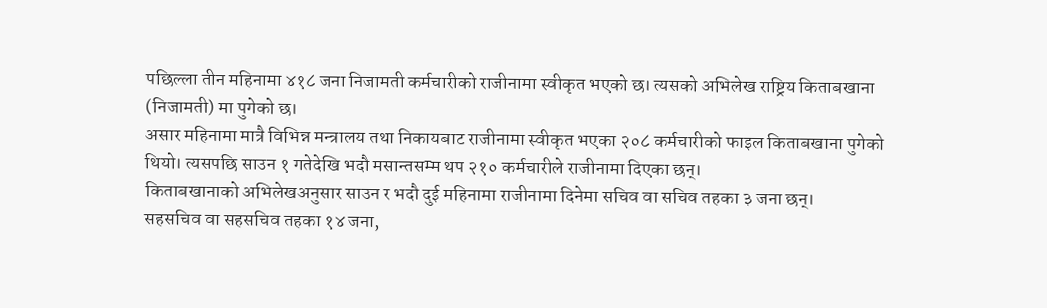पछिल्ला तीन महिनामा ४१८ जना निजामती कर्मचारीको राजीनामा स्वीकृत भएको छ। त्यसको अभिलेख राष्ट्रिय किताबखाना (निजामती) मा पुगेको छ।
असार महिनामा मात्रै विभिन्न मन्त्रालय तथा निकायबाट राजीनामा स्वीकृत भएका २०८ कर्मचारीको फाइल किताबखाना पुगेको थियो। त्यसपछि साउन १ गतेदेखि भदौ मसान्तसम्म थप २१० कर्मचारीले राजीनामा दिएका छन्।
किताबखानाको अभिलेखअनुसार साउन र भदौ दुई महिनामा राजीनामा दिनेमा सचिव वा सचिव तहका ३ जना छन्।
सहसचिव वा सहसचिव तहका १४ जना,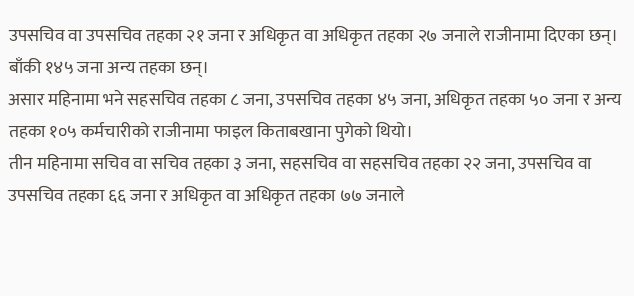उपसचिव वा उपसचिव तहका २१ जना र अधिकृत वा अधिकृत तहका २७ जनाले राजीनामा दिएका छन्। बाँकी १४५ जना अन्य तहका छन्।
असार महिनामा भने सहसचिव तहका ८ जना, उपसचिव तहका ४५ जना, अधिकृत तहका ५० जना र अन्य तहका १०५ कर्मचारीको राजीनामा फाइल किताबखाना पुगेको थियो।
तीन महिनामा सचिव वा सचिव तहका ३ जना, सहसचिव वा सहसचिव तहका २२ जना, उपसचिव वा उपसचिव तहका ६६ जना र अधिकृत वा अधिकृत तहका ७७ जनाले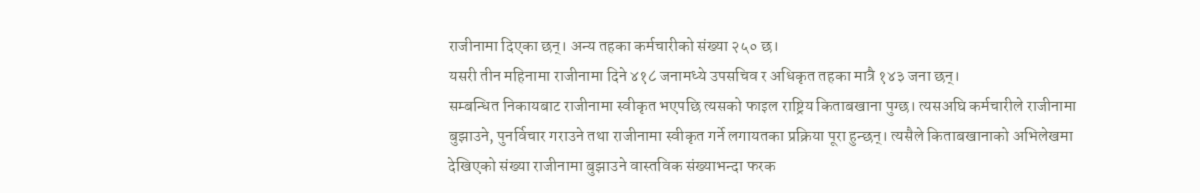राजीनामा दिएका छन्। अन्य तहका कर्मचारीको संख्या २५० छ।
यसरी तीन महिनामा राजीनामा दिने ४१८ जनामध्ये उपसचिव र अधिकृत तहका मात्रै १४३ जना छन्।
सम्बन्धित निकायबाट राजीनामा स्वीकृत भएपछि त्यसको फाइल राष्ट्रिय किताबखाना पुग्छ। त्यसअघि कर्मचारीले राजीनामा बुझाउने, पुनर्विचार गराउने तथा राजीनामा स्वीकृत गर्ने लगायतका प्रक्रिया पूरा हुन्छन्। त्यसैले किताबखानाको अभिलेखमा देखिएको संख्या राजीनामा बुझाउने वास्तविक संख्याभन्दा फरक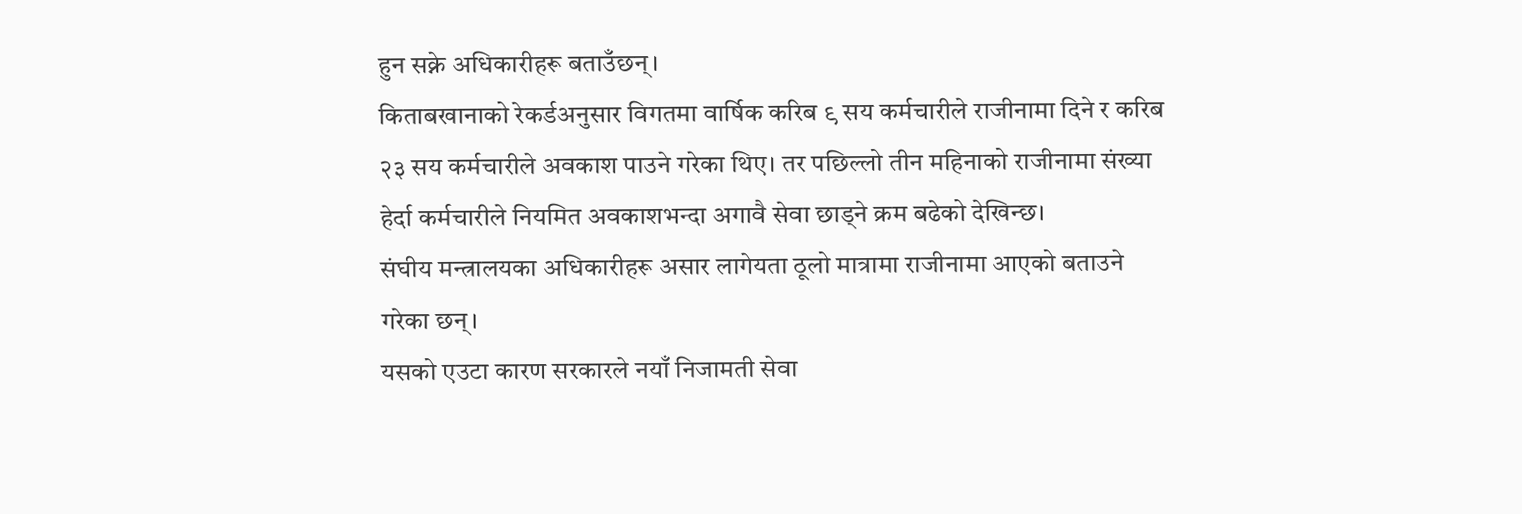हुन सक्ने अधिकारीहरू बताउँछन्।
किताबखानाको रेकर्डअनुसार विगतमा वार्षिक करिब ९ सय कर्मचारीले राजीनामा दिने र करिब २३ सय कर्मचारीले अवकाश पाउने गरेका थिए। तर पछिल्लो तीन महिनाको राजीनामा संख्या हेर्दा कर्मचारीले नियमित अवकाशभन्दा अगावै सेवा छाड्ने क्रम बढेको देखिन्छ।
संघीय मन्त्रालयका अधिकारीहरू असार लागेयता ठूलो मात्रामा राजीनामा आएको बताउने गरेका छन्।
यसको एउटा कारण सरकारले नयाँ निजामती सेवा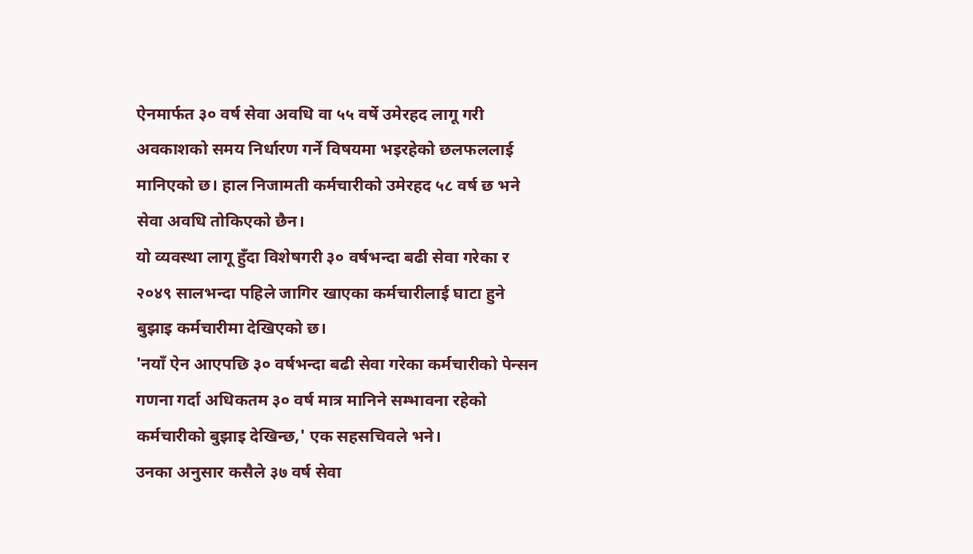ऐनमार्फत ३० वर्ष सेवा अवधि वा ५५ वर्षे उमेरहद लागू गरी अवकाशको समय निर्धारण गर्ने विषयमा भइरहेको छलफललाई मानिएको छ। हाल निजामती कर्मचारीको उमेरहद ५८ वर्ष छ भने सेवा अवधि तोकिएको छैन।
यो व्यवस्था लागू हुँदा विशेषगरी ३० वर्षभन्दा बढी सेवा गरेका र २०४९ सालभन्दा पहिले जागिर खाएका कर्मचारीलाई घाटा हुने बुझाइ कर्मचारीमा देखिएको छ।
'नयाँ ऐन आएपछि ३० वर्षभन्दा बढी सेवा गरेका कर्मचारीको पेन्सन गणना गर्दा अधिकतम ३० वर्ष मात्र मानिने सम्भावना रहेको कर्मचारीको बुझाइ देखिन्छ,' एक सहसचिवले भने।
उनका अनुसार कसैले ३७ वर्ष सेवा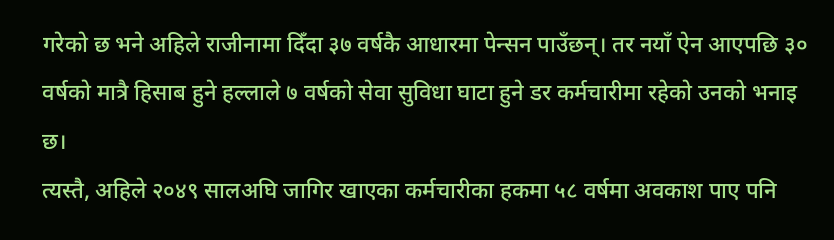गरेको छ भने अहिले राजीनामा दिँदा ३७ वर्षकै आधारमा पेन्सन पाउँछन्। तर नयाँ ऐन आएपछि ३० वर्षको मात्रै हिसाब हुने हल्लाले ७ वर्षको सेवा सुविधा घाटा हुने डर कर्मचारीमा रहेको उनको भनाइ छ।
त्यस्तै, अहिले २०४९ सालअघि जागिर खाएका कर्मचारीका हकमा ५८ वर्षमा अवकाश पाए पनि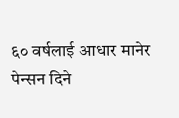६० वर्षलाई आधार मानेर पेन्सन दिने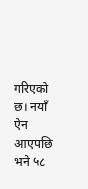गरिएको छ। नयाँ ऐन आएपछि भने ५८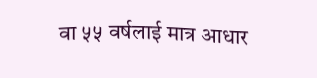वा ५५ वर्षलाई मात्र आधार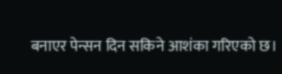बनाएर पेन्सन दिन सकिने आशंका गरिएको छ।